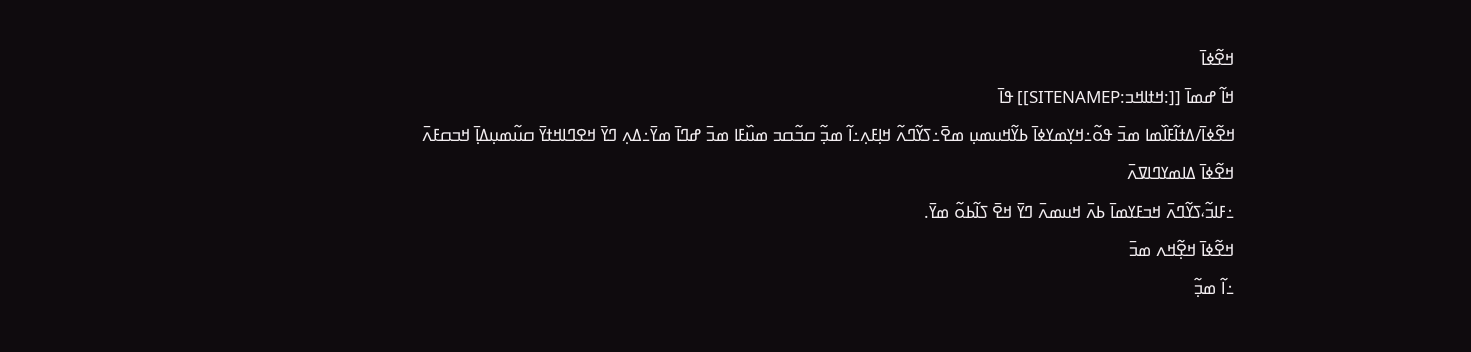ߞߐ߬ߦߊ߫
ߞߊ߬ ߝߘߊ߫ [[:ߞߙߊߞߏ:SITENAMEP]] ߟߊ߫
ߞߐ߬ߦߊ߫/ߡߙߊ߬ߓߊ߰ߘߊ ߘߏ߫ ߟߋ߬߸ߞߌ߲ߘߌߦߊ߫ ߕߌ߬ߞߎߘߎ߲ ߘߐ߫߸ߖߌ߬ߣߍ߬ ߞߊ߲ߓߍ߲߸ߊ߬ ߘߏ߲߬ ߛߏ߬ߛߏ ߘߎ߰ߓߊ ߘߏ߫ ߝߣߊ߫ ߘߌ߫߸ߡߍ߲ ߣߌ߫ ߞߐߣߊߞߙߌ߫ ߛߎ߬ߘߎ߲ߡߊ߲߫ ߞߏߛߓߍ߫
ߞߐ߬ߦߊ߫ ߡߊߘߌߣߊߜߍ߫
߸ߓߊߏ߬،ߖߌ߬ߣߍ߫ ߞߏߓߌߘߊ߫ ߕߍ߫ ߞߎߘߍ߫ ߣߌ߫ ߞߐ߫ ߖߊ߬ߕߋ߬ ߘߌ߫.
ߞߐ߬ߦߊ߫ ߞߐ߲߬ߞߍ ߘߏ߫
߸ߊ߬ ߘߏ߲߬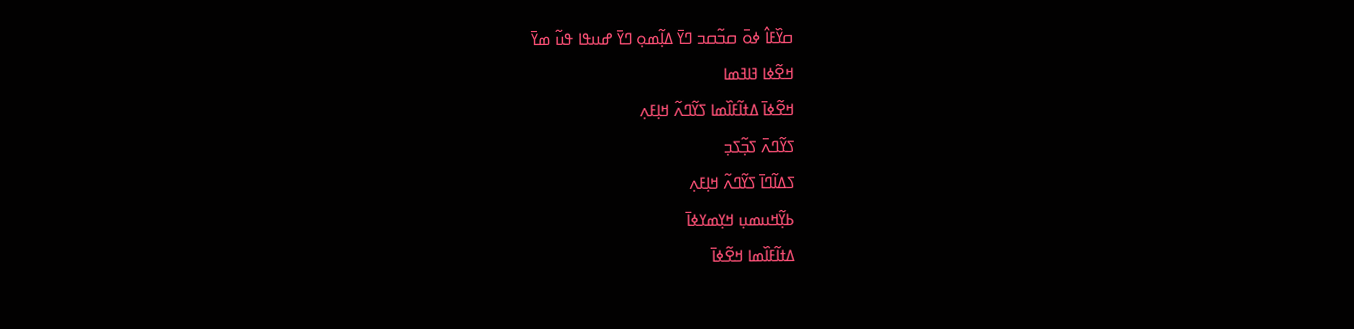ߛߌ߰ߓߊ߮ ߦߋ߫ ߛߏ߬ߛߏ ߣߌ߫ ߡߊ߲߬ߘߋ߲ ߣߌ߫ ߝߎߟߊ ߟߎ߬ ߘߌ߫
ߞߐ߬ߦߊ ߔߊߔߘߊ
ߞߐ߬ߦߊ߫ ߡߙߊ߬ߓߊ߰ߘߊ ߖߌ߬ߣߍ߬ ߞߊ߲ߓߍ߲
ߖߌ߬ߣߍ߫ ߖߏ߲߬ߖߏ߲
ߖߡߊ߬ߣߊ߫ ߖߌ߬ߣߍ߬ ߞߊ߲ߓߍ߲
ߕߌ߲߬ߞߎߘߎ߲ ߞߌ߲ߘߌߦߊ߫
ߡߙߊ߬ߓߊ߰ߘߊ ߞߐ߬ߦߊ߫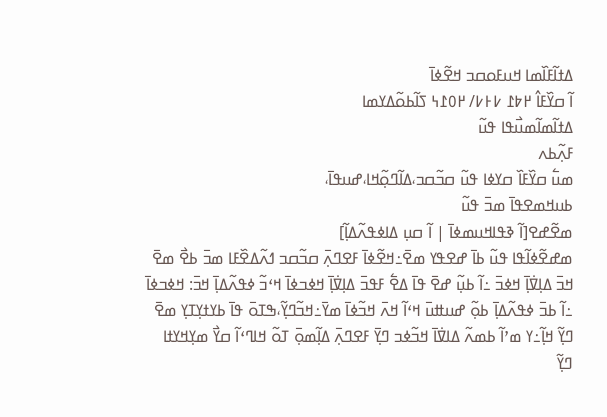ߡߙߊ߬ߓߊ߰ߘߊ ߞߎߓߋߛߏ ߞߐ߬ߦߊ߫
ߊ߬ ߛߌ߰ߓߊ߮ ߂߈߁ ߇߅߇/ ߂߀߁߆ ߖߊ߬ߕߋ߬ߡߌߘߊ
ߡߙߊ߬ߘߊ߬ߘߎ߯ߟߊ ߟߎ߬
ߓߍ߲߬ߕߍ
ߘߎ߱ ߛߌ߰ߓߊ߰ ߛߌߦߊ ߟߎ߬ ߛߏ߬ߛߏ،ߡߊ߬ߣߋ߲߬ߞߊ،ߝߎߟߊ߫،
ߕߎߞߘߐߟߊ߫ ߘߏ߫ ߟߎ߬
ߘߐ߬ߝߐ[ߊ߬ ߢߟߊߞߎߘߦߊ߫ | ߊ߬ ߛߎ߲ ߡߊߦߟߍ߬ߡߊ߲߬]
ߘߝߐ߬ߦߊ߬ߟߊ ߟߎ߬ ߕߊ߫ ߝߐߟߌ ߘߐ߫߸ߞߐ߬ߦߊ߫ ߓߐߣߍ߲߫ ߛߏ߬ߛߏ ߗߍ߬ߡߐ߰ߓߊ ߘߏ߫ ߕߐ߯ ߘߐ߫ ߞߏ߫ ߡߊ߲ߜ߭ߊ߲߫ ߞߦߏ߫ ߸ߊ߬ ߕߎ߲߬ ߝߐ߫ ߟߊ߫ ߡߐ߱ ߓߟߏ߫ ߡߊ߲ߜ߭ߊ߲߫ ߞߦߏߦߊ߫ ߞߵߏ߬ ߦߟߍ߬ߡߊ߲߫ ߞߏ߫: ߞߦߏߦߊ߫ ߸ߊ߬ ߕߏ߫ ߦߟߍ߬ߡߊ߲߫ ߕߋ߲߬ ߝߎߚߎ߫ ߞߵߊ߬ ߞߍ߫ ߞߏ߬ߦߊ߫ ߘߌ߫߸ߞߏ߬ߣߌ߲߬،ߒߠߋ߫ ߟߊ߫ ߕߌߙߌ߲ߠߌ߲ ߘߐ߫ ߣߌ߲߬ ߞߊ߲߬߸ߌ ߘߴߊ߬ ߕߘߍ߬ ߡߊߜ߭ߊ߫ ߞߏ߬ߦߏ ߣߌ߲߫ ߓߐߣߍ߲߫ ߡߊ߲߬ߘߋ߲߫ ߠߋ߬ ߞߊߣߵߊ߬ ߛߌ߯ ߘߌ߲ߞߌߙߊ ߣߌ߲߬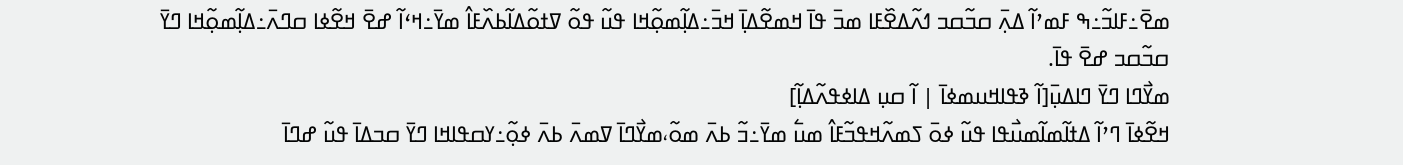ߘߐ߫߸ߓߊߏ߬߸ߒ ߓߘߴߊ߬ ߡߍ߲߫ ߛߏ߬ߛߏ ߗߍ߬ߡߐ߰ߓߊ ߘߏ߫ ߟߊ߫ ߞߘߐ߬ߡߊ߲߫ ߞߏ߫߸ߡߊ߲߬ߘߋ߲߬ߞߊ ߟߎ߬ ߟߋ߬ ߜߙߋ߬ߡߊ߬ߕߍ߰ߓߊ߮ ߘߌ߫߸ߞߵߊ߬ ߝߐ߫ ߞߐ߬ߦߊ ߛߣߍ߫߸ߡߊ߲߬ߘߋ߲߬ߞߊ ߣߌ߫ ߛߏ߬ߛߏ ߝߐ߫ ߟߊ߫.
ߘߌ߯ߣߊ ߣߌ߫ ߣߊߡߎ߲߫[ߊ߬ ߢߟߊߞߎߘߦߊ߫ | ߊ߬ ߛߎ߲ ߡߊߦߟߍ߬ߡߊ߲߬]
ߞߐ߬ߦߊ߫ ߣߴߊ߬ ߡߙߊ߬ߘߊ߬ߘߎ߯ߟߊ ߟߎ߬ ߦߋ߫ ߖߘߍ߬ߞߟߏ߬ߓߊ߮ ߘߎ߱ ߘߌ߫߸ߏ߬ ߕߍ߫ ߘߋ߬،ߘߌ߯ߣߊ߫ ߜߘߍ߫ ߕߍ߫ ߦߋ߲߬߸ߌߛߟߊߞߊ ߣߌ߫ ߛߏߡߊ߫ ߟߎ߬ ߝߣߊ߫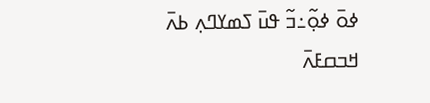ߦߋ߫ ߦߋ߲߬߸ߏ߬ ߟߎ߫ ߖߘߌߣߍ߲ ߕߍ߫ ߞߏߛߓߍ߫